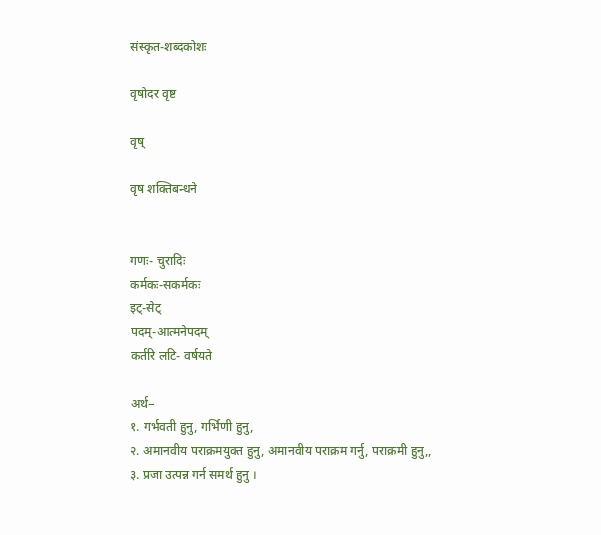संस्कृत-शब्दकोशः

वृषोदर वृष्ट

वृष्

वृष शक्तिबन्धने


गणः- चुरादिः
कर्मकः-सकर्मकः
इट्-सेट्
पदम्-आत्मनेपदम्
कर्तरि लटि- वर्षयते

अर्थ−
१. गर्भवती हुनु, गर्भिणी हुनु,
२. अमानवीय पराक्रमयुक्त हुनु, अमानवीय पराक्रम गर्नु, पराक्रमी हुनु,,
३. प्रजा उत्पन्न गर्न समर्थ हुनु ।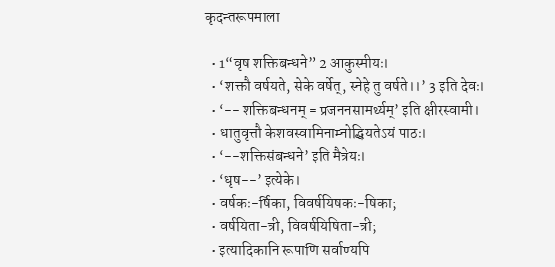कृदन्तरूपमाला

  • 1“वृष शक्तिबन्धने” 2 आकुस्मीयः।
  • ‘शक्तौ वर्षयते, सेके वर्षेत्, स्नेहे तु वर्षते।।’ 3 इति देवः।
  • ‘-- शक्तिबन्धनम् = प्रजननसामर्थ्यम्’ इति क्षीरस्वामी।
  • धातुवृत्तौ केशवस्वामिनाम्नोद्ध्रियतेऽयं पाठः।
  • ‘--शक्तिसंबन्धने’ इति मैत्रेयः।
  • ‘धृष--’ इत्येके।
  • वर्षकः-र्षिका, विवर्षयिषकः-षिका;
  • वर्षयिता-त्री, विवर्षयिषिता-त्री;
  • इत्यादिकानि रूपाणि सर्वाण्यपि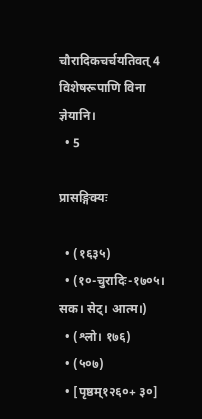चौरादिकचर्चयतिवत् 4 विशेषरूपाणि विना ज्ञेयानि।
  • 5

प्रासङ्गिक्यः

  • (१६३५)
  • (१०-चुरादिः-१७०५। सक। सेट्। आत्म।)
  • (श्लो। १७६)
  • (५०७)
  • [पृष्ठम्१२६०+ ३०]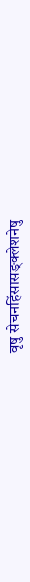वृषु सेचनहिंसासङ्क्लेशनेषु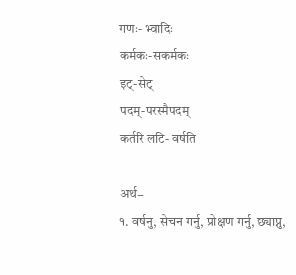गणः- भ्वादिः
कर्मकः-सकर्मकः
इट्-सेट्
पदम्-परस्मैपदम्
कर्तरि लटि- वर्षति

अर्थ−
१. वर्षनु, सेचन गर्नु, प्रोक्षण गर्नु, छ्याप्नु,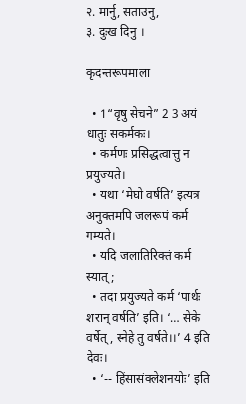२. मार्नु, सताउनु,
३. दुःख दिनु ।

कृदन्तरूपमाला

  • 1“वृषु सेचने” 2 3 अयं धातुः सकर्मकः।
  • कर्मणः प्रसिद्धत्वात्तु न प्रयुज्यते।
  • यथा ‘मेघो वर्षति’ इत्यत्र अनुक्तमपि जलरूपं कर्म गम्यते।
  • यदि जलातिरिक्तं कर्म स्यात्;
  • तदा प्रयुज्यते कर्म ‘पार्थः शरान् वर्षति’ इति। ‘… सेके वर्षेत्, स्नेहे तु वर्षते।।’ 4 इति देवः।
  • ‘-- हिंसासंक्लेशनयोः’ इति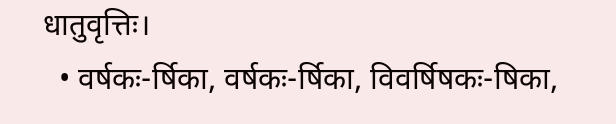धातुवृत्तिः।
  • वर्षकः-र्षिका, वर्षकः-र्षिका, विवर्षिषकः-षिका,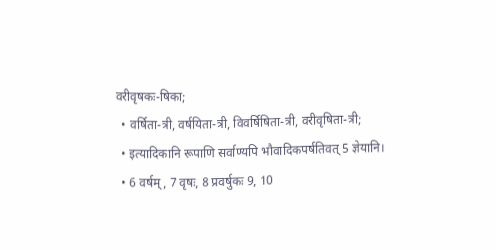वरीवृषकः-षिका;
  • वर्षिता-त्री, वर्षयिता-त्री, विवर्षिषिता-त्री, वरीवृषिता-त्री;
  • इत्यादिकानि रूपाणि सर्वाण्यपि भौवादिकपर्षतिवत् 5 ज्ञेयानि।
  • 6 वर्षम्, 7 वृषः, 8 प्रवर्षुकः 9, 10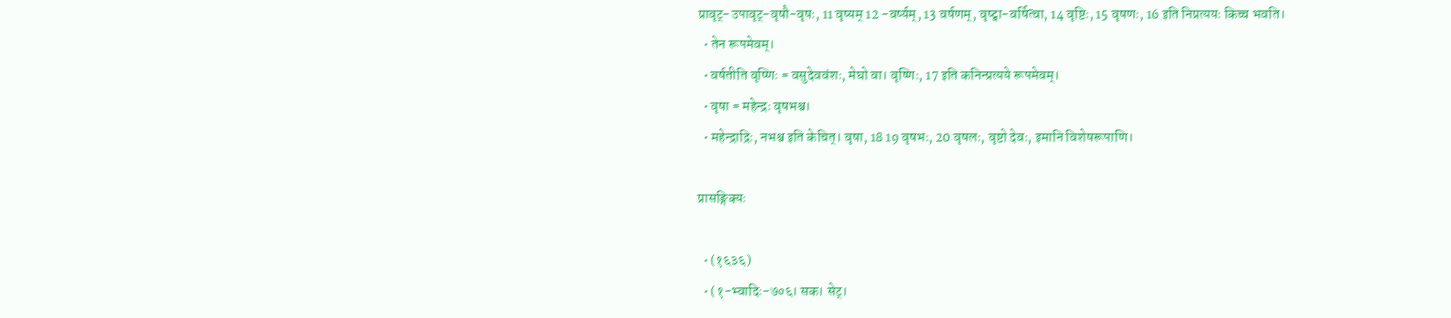प्रावृट्-उपावृट्-वृषौ-वृषः, 11 वृष्यम् 12 -वर्ष्यम्, 13 वर्षणम्, वृष्ट्वा-वर्षित्वा, 14 वृष्टिः, 15 वृषणः, 16 इति निप्रत्ययः किच्च भवति।
  • तेन रूपमेवम्।
  • वर्षतीति वृष्णिः = वसुदेववंशः, मेघो वा। वृष्णिः, 17 इति कनिन्प्रत्यये रूपमेवम्।
  • वृषा = महेन्द्रः वृषभश्च।
  • महेन्द्राद्रिः, नभश्च इति केचित्। वृषा, 18 19 वृषभः, 20 वृषलः, वृष्टो देवः, इमानि विशेषरूपाणि।

प्रासङ्गिक्यः

  • (१६३६)
  • (१-भ्वादिः-७०६। सक। सेट्।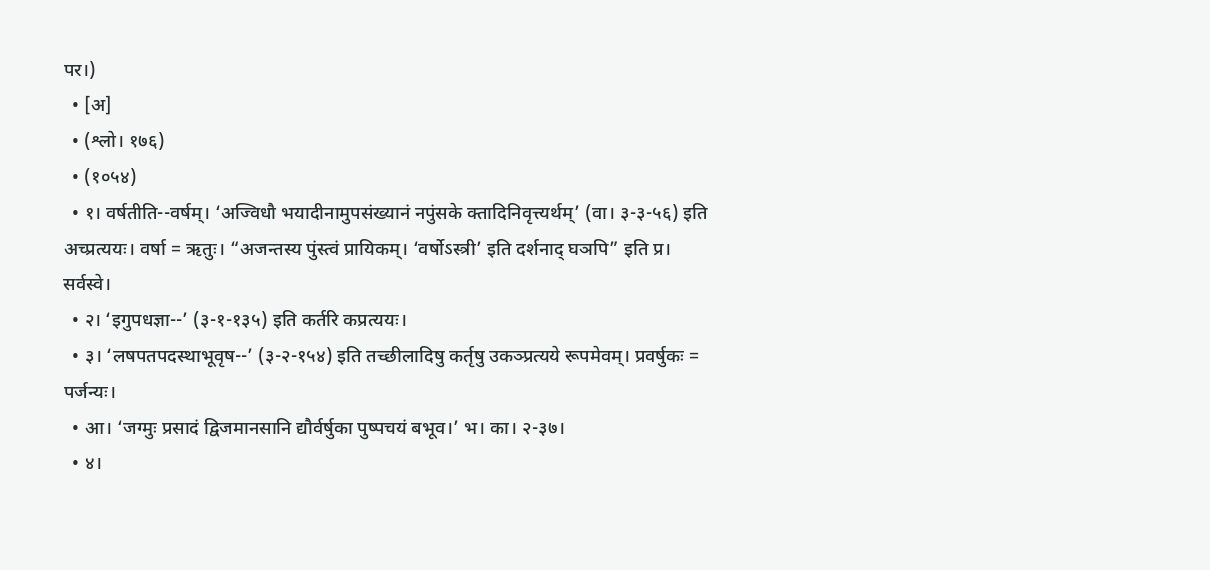पर।)
  • [अ]
  • (श्लो। १७६)
  • (१०५४)
  • १। वर्षतीति--वर्षम्। ‘अज्विधौ भयादीनामुपसंख्यानं नपुंसके क्तादिनिवृत्त्यर्थम्’ (वा। ३-३-५६) इति अच्प्रत्ययः। वर्षा = ऋतुः। “अजन्तस्य पुंस्त्वं प्रायिकम्। ‘वर्षोऽस्त्री’ इति दर्शनाद् घञपि” इति प्र। सर्वस्वे।
  • २। ‘इगुपधज्ञा--’ (३-१-१३५) इति कर्तरि कप्रत्ययः।
  • ३। ‘लषपतपदस्थाभूवृष--’ (३-२-१५४) इति तच्छीलादिषु कर्तृषु उकञ्प्रत्यये रूपमेवम्। प्रवर्षुकः = पर्जन्यः।
  • आ। ‘जग्मुः प्रसादं द्विजमानसानि द्यौर्वर्षुका पुष्पचयं बभूव।’ भ। का। २-३७।
  • ४।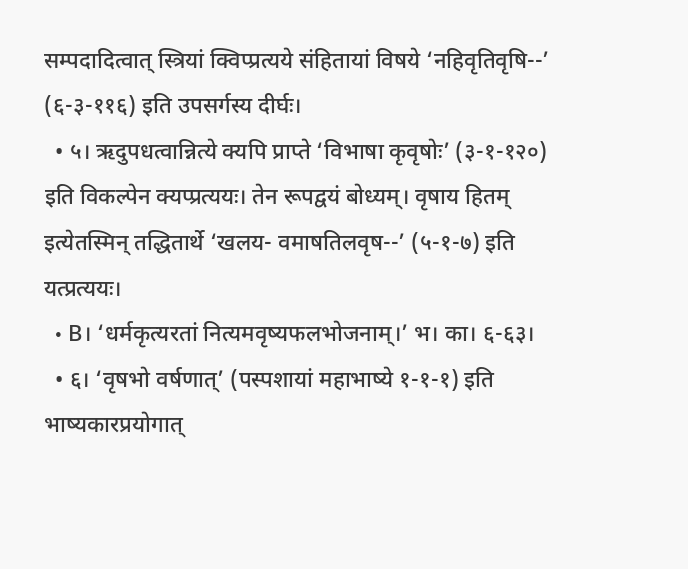सम्पदादित्वात् स्त्रियां क्विप्प्रत्यये संहितायां विषये ‘नहिवृतिवृषि--’ (६-३-११६) इति उपसर्गस्य दीर्घः।
  • ५। ऋदुपधत्वान्नित्ये क्यपि प्राप्ते ‘विभाषा कृवृषोः’ (३-१-१२०) इति विकल्पेन क्यप्प्रत्ययः। तेन रूपद्वयं बोध्यम्। वृषाय हितम् इत्येतस्मिन् तद्धितार्थे ‘खलय- वमाषतिलवृष--’ (५-१-७) इति यत्प्रत्ययः।
  • B। ‘धर्मकृत्यरतां नित्यमवृष्यफलभोजनाम्।’ भ। का। ६-६३।
  • ६। ‘वृषभो वर्षणात्’ (पस्पशायां महाभाष्ये १-१-१) इति भाष्यकारप्रयोगात्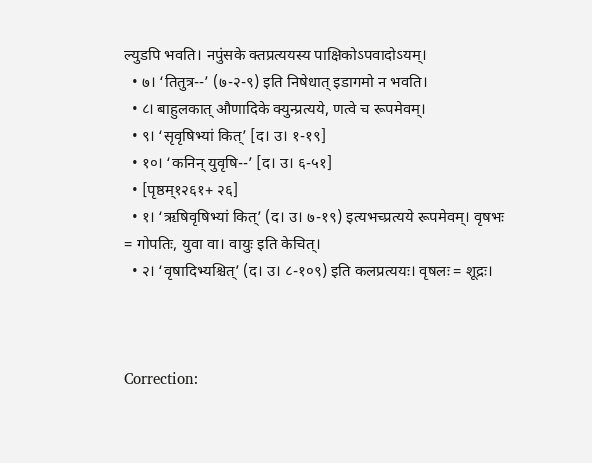ल्युडपि भवति। नपुंसके क्तप्रत्ययस्य पाक्षिकोऽपवादोऽयम्।
  • ७। ‘तितुत्र--’ (७-२-९) इति निषेधात् इडागमो न भवति।
  • ८। बाहुलकात् औणादिके क्युन्प्रत्यये, णत्वे च रूपमेवम्।
  • ९। ‘सृवृषिभ्यां कित्’ [द। उ। १-१९]
  • १०। ‘कनिन् युवृषि--’ [द। उ। ६-५१]
  • [पृष्ठम्१२६१+ २६]
  • १। ‘ऋषिवृषिभ्यां कित्’ (द। उ। ७-१९) इत्यभच्प्रत्यये रूपमेवम्। वृषभः = गोपतिः, युवा वा। वायुः इति केचित्।
  • २। ‘वृषादिभ्यश्चित्’ (द। उ। ८-१०९) इति कलप्रत्ययः। वृषलः = शूद्रः।



Correction: